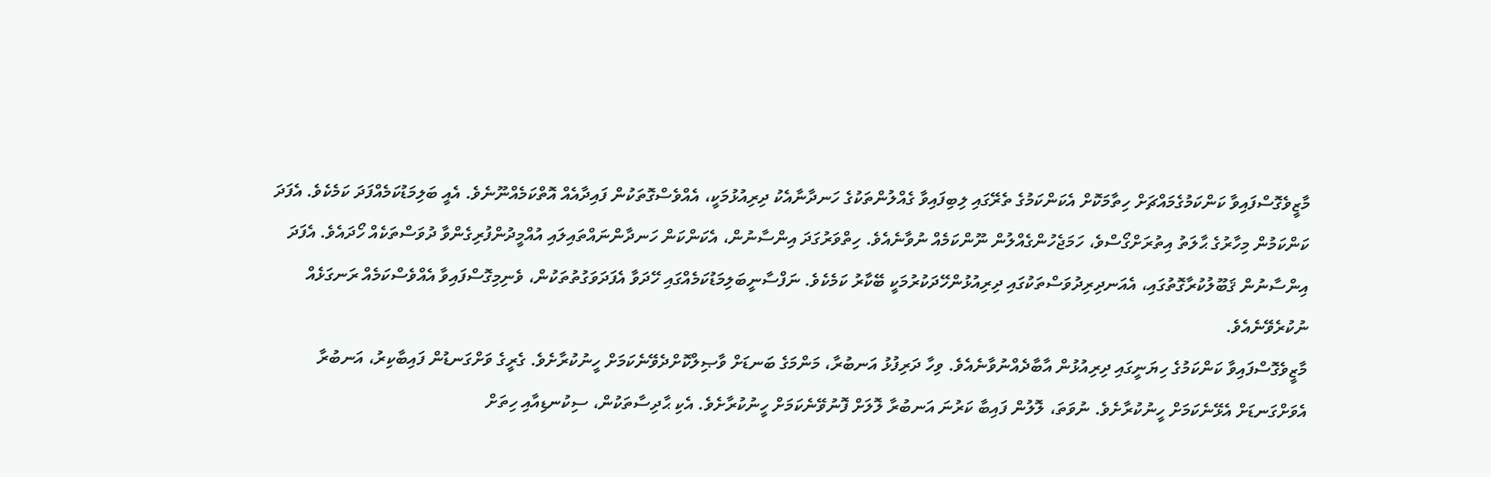މާޒީވެގޮސްފައިވާ ކަންކަމުގެމައްޗަށް ހިތާމަކޮށް އެކަންކަމުގެ ތެރޭގައި ލިބިފައިވާ ގެއްލުންތަކުގެ ހަނދާނާއެކު ދިރިއުޅުމަކީ، އެއްވެސްގޮތަކުން ފައިދާއެއް އޮތްކަމެއްނޫނެވެ. އެއީ ބަލިމަޑުކަމެއްފަދަ ކަމެކެވެ. އެފަދަ ކަންކަމުން މިހާރުގެ ޙާލަތު އިތުރަށްގޯސްވެ، ހަމަޖެހުންގެއްލުން ނޫންކަމެއް ނުވާނެއެވެ. ހިތްވަރުގަދަ އިންސާނުން، އެކަންކަން ހަނދާންނައްތައިލައި އުއްމީދުންފުރިގެންވާ ދުވަސްތަކެއް ހޯދައެވެ. އެފަދަ އިންސާނުން ޤަބޫލުކުރާގޮތުގައި، އެއަނދިރިދުވަސްތަކުގައި ދިރިއުޅުންހޭދަކުރުމަކީ ބޭކާރު ކަމެކެވެ. ނަފްސާނީބަލިމަޑުކަމެއްގައި ހޭދަވާ އެފަދަވަގުތުތަކުން، ވެނިމިގޮސްފައިވާ އެއްވެސްކަމެއް ރަނގަޅެއް ނުކުރެވޭނެއެވެ.
މާޒީވެގޮސްފައިވާ ކަންކަމުގެ ހިޔަނީގައި ދިރިއުޅުން އާބާދެއްނުވާނެއެވެ. ވިހާ ދަރިފުޅު އަނބުރާ، މަންމަގެ ބަނޑަށް ވާޞިލްކޮށްދެވޭނެކަމަށް ހީނުކުރާށެވެ. ގެރީގެ ވަށްގަނޑުން ފައިބާކިރު، އަނބުރާ އެވަށްގަނޑަށް އެޅޭނެކަމަށް ހީނުކުރާށެވެ. ނުވަތަ، ލޮލުން ފައިބާ ކަރުނަ އަނބުރާ ލޮލަށް ފޮނުވޭނެކަމަށް ހީނުކުރާށެވެ. އެކި ޙާދިސާތަކުން، ސިކުނޑިއާއި ހިތަށް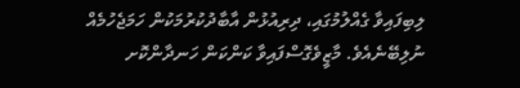ލިބިފައިވާ ގެއްލުމުގައި، ދިރިއުޅުން އާބާދުކުރުމަކުން ހަމަޖެހުމެއް ނުލިބޭނެއެވެ. މާޒީވެގޮސްފައިވާ ކަންކަން ހަނދާންކޮށ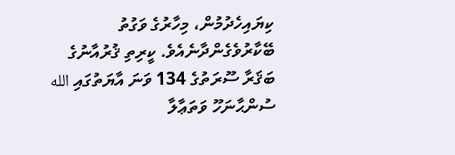ކިޔައިހެދުމުން، މިހާރުގެ ވަގުތު ބޭކާރުވެގެންދާނެއެވެ. ކީރިތި ޤުރުއާނުގެ ބަޤަރާ ސޫރަތުގެ 134 ވަނަ އާޔަތުގައި الله ސުންޙާނަހޫ ވަތަޢާލާ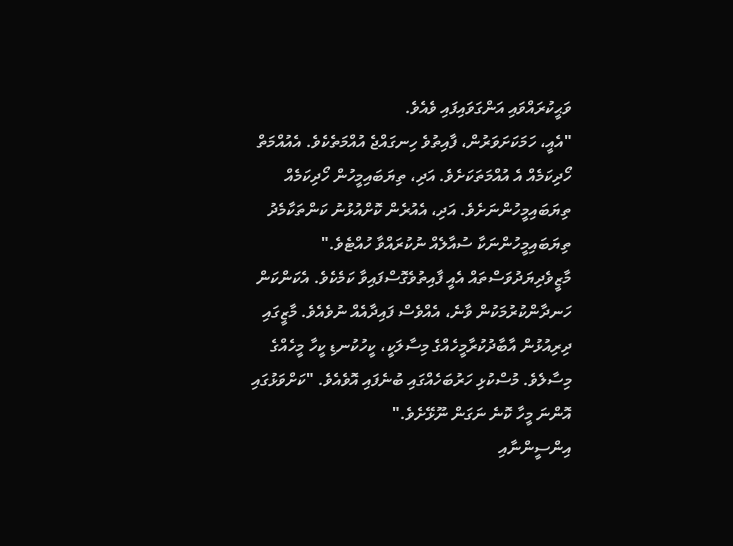ވަޙީކުރައްވައި އަންގަވައިފައި ވެއެވެ.
"އެއީ، ހަމަކަށަވަރުން، ފާއިތުވެ ހިނގައްޖެ އުއްމަތެކެވެ. އެއުއްމަތް ހޯދިކަމެއް އެ އުއްމަތަކަށެވެ. އަދި، ތިޔަބައިމީހުން ހޯދިކަމެއް ތިޔަބައިމީހުންނަށެވެ. އަދި، އެއުރެން ކޮށްއުޅުނު ކަންތަކާމެދު ތިޔަބައިމީހުންނަކާ ސުއާލެއް ނުކުރައްވާ ހުއްޓެވެ."
މާޒީވެދިޔަދުވަސްތައް އެއީ ފާއިތުވެގޮސްފައިވާ ކަމެކެވެ. އެކަންކަން ހަނދާންކުރުމަކުން ވާނެ، އެއްވެސް ފައިދާއެއް ނުވެއެވެ. މާޒީގައި ދިރިއުޅުން އާބާދުކުރާމީހެއްގެ މިސާލަކީ، ކީހުކުނޑި ކީހާ މީހެއްގެ މިސާލެވެ. މުސްކުޅި ހަރުބަހެއްގައި ބުނެފައި އޮވެއެވެ. "ކަށްވަޅުގައި އޮންނަ މީހާ ކޮނެ ނަގަން ނޫޅޭށެވެ."
އިންސީންނާއި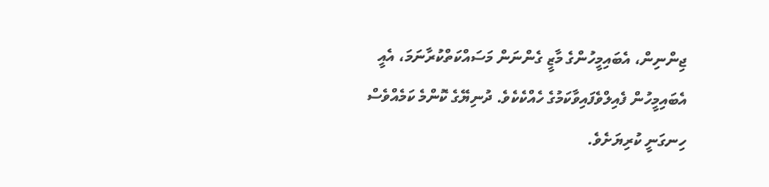ޖިންނިން، އެބައިމީހުންގެ މާޒީ ގެންނަން މަސައްކަތްކުރާނަމަ، އެއީ އެބައިމީހުން ފެއިލްވެފައިވާކަމުގެ ހެއްކެކެވެ. ދުނިޔޭގެ ކޮންމެ ކަމެއްވެސް ހިނގަނީ ކުރިޔަށެވެ.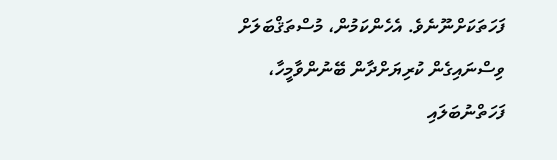ފަހަތަކަށްނޫނެވެ. އެހެންކަމުން، މުސްތަޤްބަލަށް ވިސްނައިގެން ކުރިޔަށްދާން ބޭނުންވާމީހާ، ފަހަތްނުބަލައި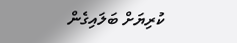ކުރިޔަށް ބަލައިގެން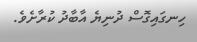ހިނގައިގޮސް ދުނިޔެ އާބާދު ކުރާށެވެ.